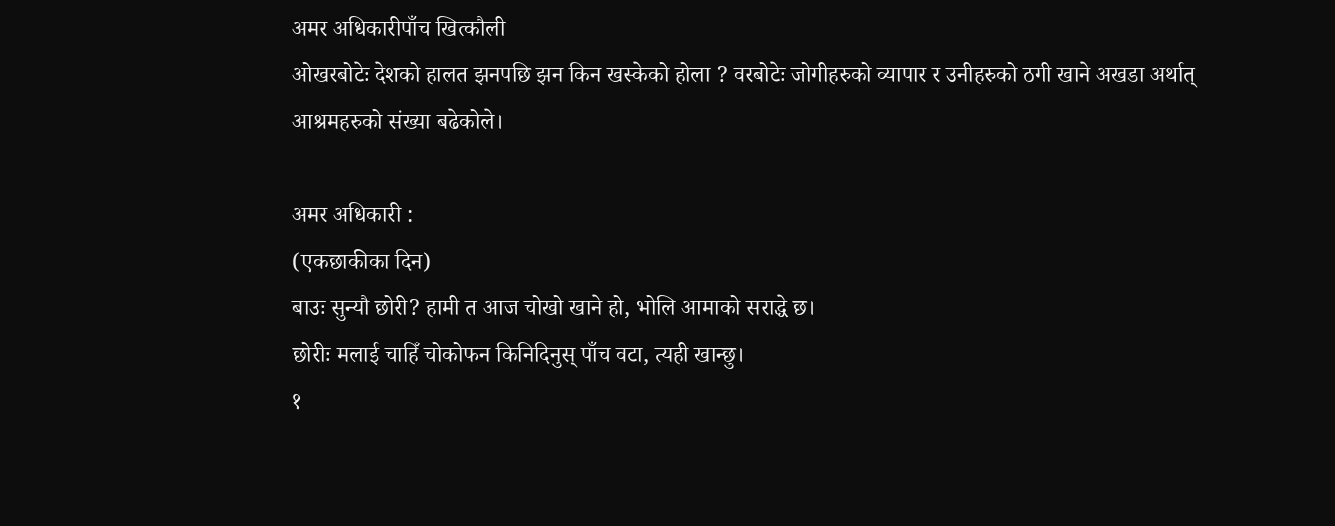अमर अधिकारीपाँच खित्कौली
ओखरबोटेः देशको हालत झनपछि झन किन खस्केको होला ? वरबोटेः जोगीहरुको व्यापार र उनीहरुको ठगी खाने अखडा अर्थात् आश्रमहरुको संख्या बढेकोले।

अमर अधिकारी :
(एकछाकीका दिन)
बाउः सुन्यौ छोरी? हामी त आज चोखो खाने हो, भोलि आमाको सराद्धे छ।
छोरीः मलाई चाहिँ चोकोफन किनिदिनुस् पाँच वटा, त्यही खान्छु।
१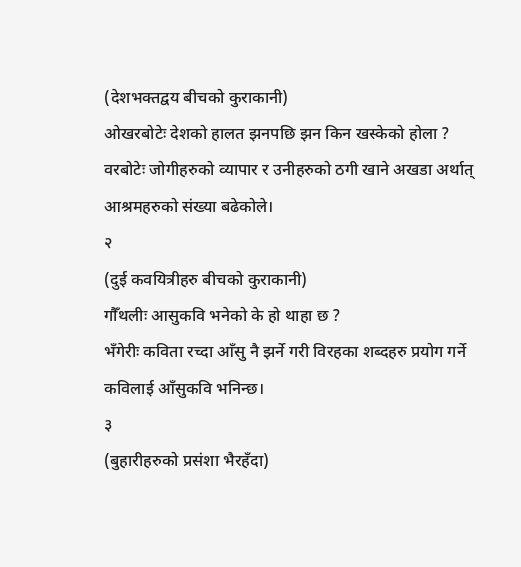(देशभक्तद्वय बीचको कुराकानी)
ओखरबोटेः देशको हालत झनपछि झन किन खस्केको होला ?
वरबोटेः जोगीहरुको व्यापार र उनीहरुको ठगी खाने अखडा अर्थात् आश्रमहरुको संख्या बढेकोले।
२
(दुई कवयित्रीहरु बीचको कुराकानी)
गौँथलीः आसुकवि भनेको के हो थाहा छ ?
भँगेरीः कविता रच्दा आँसु नै झर्ने गरी विरहका शब्दहरु प्रयोग गर्ने कविलाई आँसुकवि भनिन्छ।
३
(बुहारीहरुको प्रसंशा भैरहँदा)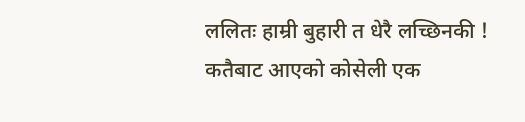ललितः हाम्री बुहारी त धेरै लच्छिनकी ! कतैबाट आएको कोसेली एक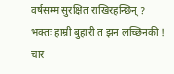वर्षसम्म सुरक्षित राखिरहन्छिन् ?
भक्तः हाम्री बुहारी त झन लच्छिनकी ! चार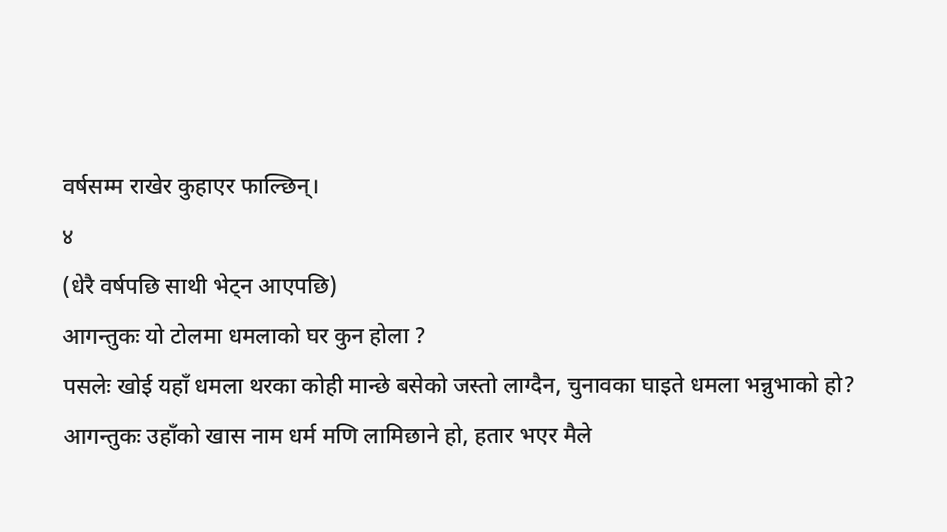वर्षसम्म राखेर कुहाएर फाल्छिन्।
४
(धेरै वर्षपछि साथी भेट्न आएपछि)
आगन्तुकः यो टोलमा धमलाको घर कुन होला ?
पसलेः खोई यहाँ धमला थरका कोही मान्छे बसेको जस्तो लाग्दैन, चुनावका घाइते धमला भन्नुभाको हो?
आगन्तुकः उहाँको खास नाम धर्म मणि लामिछाने हो, हतार भएर मैले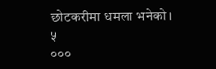छोटकरीमा धमला भनेको।
५
०००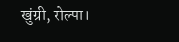खुंग्री, रोल्पा।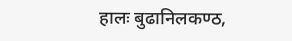हालः बुढानिलकण्ठ,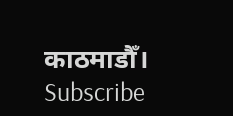काठमाडौँ।
Subscribe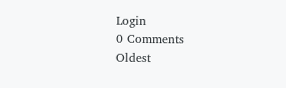Login
0 Comments
Oldest